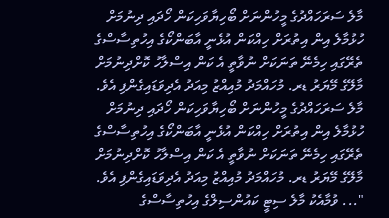މާލެ ސަރަހައްދުގެ މީހުންނަށް ބޯހިޔާވަހިކަން ހޯދައި ދިނުމަށް ހުޅުމާލެ އިން އިތުރަށް ހިއްކަން އުޅެނީ އާބަންކޯގެ އިހުތިސާސްގެ ތެރޭގައި ހިމެނޭ ތަނަކަށް ނުވާތީ އެ ކަން އިސްލާހު ކޮށްދިނުމަށް މާލޭގެ މޭޔަރު ޑރ. މުހައްމަދު މުއިއްޒު މިއަދު އެދިވަޑައިގެންފި އެވެ.
މާލެ ސަރަހައްދުގެ މީހުންނަށް ބޯހިޔާވަހިކަން ހޯދައި ދިނުމަށް ހުޅުމާލެ އިން އިތުރަށް ހިއްކަން އުޅެނީ އާބަންކޯގެ އިހުތިސާސްގެ ތެރޭގައި ހިމެނޭ ތަނަކަށް ނުވާތީ އެ ކަން އިސްލާހު ކޮށްދިނުމަށް މާލޭގެ މޭޔަރު ޑރ. މުހައްމަދު މުއިއްޒު މިއަދު އެދިވަޑައިގެންފި އެވެ.
"... ވުމާއެކު މާލެ ސިޓީ ކައުންސިލްގެ އިހުތިސާސްގެ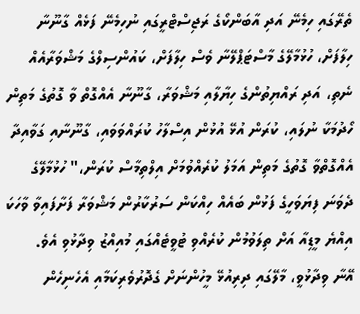ތެރޭގައި ހިމެނޭ އަދި އާބަންކޯގެ ރަޖިސްޓްރީގައި ނުހިމެނޭ ފަޅެއް ގާނޫނާ ހިލާފަށް، ހުޅުމާލޭގެ މާސްޓަޕްލޭނާ ވެސް ހިލާފަށް، ކައުންސިލްގެ މަޝްވަރާއެއް ނެތި، އަދި ރައްޔިތުންގެ ހިޔާލާއި މަޝްވަރާ، ގާނޫނާ އެއްގޮތް ވާ ގޮތުގެ މަތިން ހޯދުމަކާ ނުލައި، ކުރަން އުޅޭ އުޅުން އިސްލާހު ކުރައްވަވައި، ގާނޫނާއި ގަވާއިދާ އެއްގޮތްވާ ގޮތުގެ މަތިން އަމަލު ކުރެއްވުމަށް އިލްތިމާސް ކުރަން،" ހުޅުމާލޭގެ ދެވަނަ ފިޔަވަހީގެ ފަޅުން ބައެއް ހިއްކަން ސަރުކާރުން މަޝްވަރާ ފަށާފައިވާ ވާހަކަ އިއްޔެ މީޑިއާ އަށް ތިލަވުމުން ކުރެއްވި ޓުވީޓެއްގައި މުއިއްޒު ވިދާޅުވި އެވެ.
އޭނާ ވިދާޅުވީ، މާލޭގައި ދިރިއުޅޭ މީހުންނަށް ގެދޮރުވެރިކަމާއި އެހެނިހެން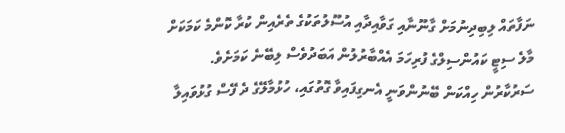ނަފާތައް ލިބިދިނުމަށް ގާނޫނާއި ގަވާއިދާއި އުސޫލުތަކުގެ ތެރެއިން ކުރާ ކޮންމެ ކަމަކަށް މާލެ ސިޓީ ކައުންސިލްގެ ފުރިހަމަ އެއްބާރުލުން އަބަދުވެސް ލިބޭނެ ކަމަށެވެ.
ސަރުކާރުން ހިއްކަން ބޭނުންވަނީ އެނގިފައިވާ ގޮތުގައި، ހުޅުމާލޭގެ ދެ ފޭސް ގުޅުވައިލާ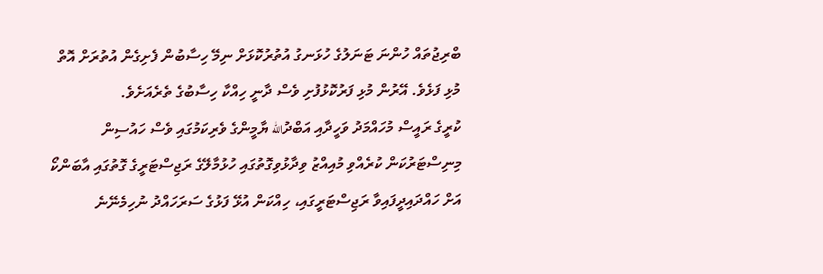ބްރިޖުތައް ހުންނަ ޓަނަލުގެ ހުޅަނގު އުތުރުކޮޅަށް ނިމޭ ހިސާބުން ފެށިގެން އުތުރަށް އޮތް މުޅި ފަޅެވެ. އޭރުން މުޅި ފަރުކޮޅުފުށި ވެސް ދާނީ ހިއްކާ ހިސާބުގެ ތެރެއަށެވެ.
ކުރީގެ ރައީސް މުހައްމަދު ވަހީދާއި އަބްދުالله ޔާމީންގެ ވެރިކަމުގައި ވެސް ހައުސިން މިނިސްޓަރުކަން ކުރެއްވި މުއިއްޒު ވިދާޅުވިގޮތުގައި ހުޅުމާލޭގެ ރަޖިސްޓަރީގެ ގޮތުގައި އާބަންކޯ އަށް ހައްދައިދީފައިވާ ރަޖިސްޓަރީގައި، ހިއްކަން އުޅޭ ފަޅުގެ ސަރަހައްދު ނުހިމެނޭނެ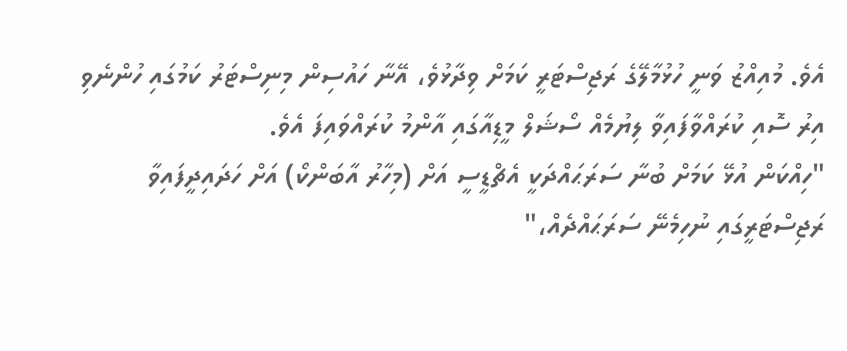އެވެ. މުއިއްޒު ވަނީ ހުޅުމާލޭގެ ރަޖިސްޓަރީ ކަމަށް ވިދާޅުވެ، އޭނާ ހައުސިން މިނިސްޓަރު ކަމުގައި ހުންނެވި އިރު ސޮއި ކުރައްވާފައިވާ ލިޔުމެއް ސޯޝަލް މީޑިއާގައި އާންމު ކުރައްވައިފަ އެވެ.
"ހިއްކަން އުޅޭ ކަމަށް ބުނާ ސަރަޙައްދަކީ އެޗްޑީސީ އަށް (މިހާރު އާބަންކޯ) އަށް ހަދައިދީފައިވާ ރަޖިސްޓަރީގައި ނުހިމެނޭ ސަރަޙައްދެއް،"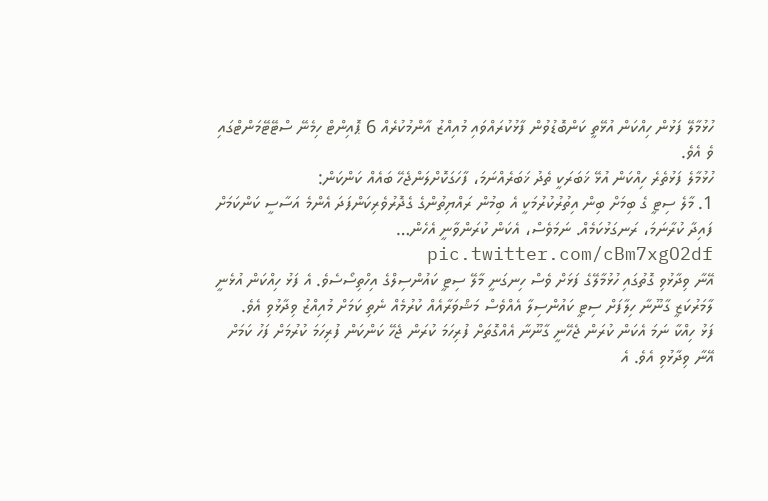ހުޅުމާލޭ ފަޅުން ހިއްކަން އުޅޭތީ ކަންބޮޑުވުން ފާޅުކުރައްވައި މުއިއްޒު އާންމުކުރެއް 6 ޕޮއިންޓް ހިމެނޭ ސްޓޭޓޭމަންޓްގައި ވެ އެވެ.
ހުޅުމާލެ ފަޅުތެރެ ހިއްކަން އުޅޭ ޚަބަރަކީ ތެދު ޚަބަރެއްނަމަ، ފާހަގަކޮށްލަންޖެހޭ ބައެއް ކަންކަން:
1. މާލެ ސިޓީ ގެ ބިމަށް ބިން އިތުރުކުރުމަކީ އެ ބިމުން ރައްޔިތުންގެ ގެދޮރުވެރިކަންފަދަ އެންމެ އަސާސީ ކަންކަމަށް ފައިދާ ކުރާނަމަ، ރަނގަޅުކަމެއް. ނަމަވެސް، އެކަން ކުރަންވާނީ އެހެން… pic.twitter.com/cBm7xgO2df
އޭނާ ވިދާޅުވި ގޮތުގައި ހުޅުމާލޭގެ ފަޅަށް ވެސް ހިނގަނީ މާލޭ ސިޓީ ކައުންސިލްގެ އިހްތިސޯސެވެ. އެ ފަޅު ހިއްކަން އުޅެނީ ލާމަރުކަޒީ ގާނޫނާ ހިލާފަށް ސިޓީ ކައުންސިލާ އެއްވެސް މަޝްވަރާއެއް ކުރުމެއް ނެތި ކަމަށް މުއިއްޒު ވިދާޅުވި އެވެ.
ފަޅު ހިއްކާ ނަމަ އެކަން ކުރަން ޖެހޭނީ ގާނޫނާ އެއްގޮތަށް ފުރިހަމަ ކުރަން ޖެހޭ ކަންކަން ފުރިހަމަ ކުރުމަށް ފަހު ކަމަށް އޭނާ ވިދާޅުވި އެވެ. އެ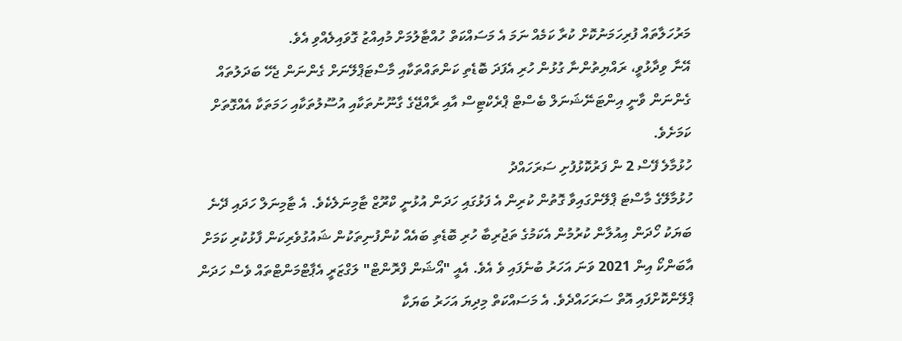މަރުހަލާތައް ފުރިހަމަނުކޮށް ކުރާ ކަމެއް ނަމަ އެ މަސައްކަތް ހުއްޓާލުމަށް މުއިއްޒު ގޮވައިލެއްވި އެވެ.
އޭނާ ވިދާޅުވީ، ރައްޔިތުންނާ ގުޅުން ހުރި އެފަދަ ބޮޑެތި ކަންތައްތަކާއި މާސްޓަޕްލޭނަށް ގެންނަން ޖެހޭ ބަދަލުތައް ގެންނަން ވާނީ އިންޓަނޭޝަނަލް ބެސްޓް ޕްރެކްޓިސް އާއި ރާއްޖޭގެ ގާނޫނުތަކާއި އުސޫލުތަކާއި ހަމަތަކާ އެއްގޮތަށް ކަމަށެވެ.
ހުޅުމާލެ ފޭސް 2 ން ފަރުކޮޅުފުށި ސަރަހައްދު
ހުޅުމާލޭގެ މާސްޓަ ޕްލޭންގައިވާ ގޮތުން ކުރިން އެ ފަޅުގައި ހަދަން އުޅުނީ ކްރޫޒް ޓާމިނަލެކެވެ. އެ ޓާމިނަލް ހަދައި ދޭނެ ބަޔަކު ހޯދަން އިއުލާން ކުރުމުން އެކަމުގެ ތަޖުރިބާ ހުރި ބޮޑެތި ބައެއް ކުންފުނިތަކުން ޝައުގުވެރިކަން ފާޅުކުރި ކަމަށް އާބަންކޯ އިން 2021 ވަނަ އަހަރު ބުނެފައި ވެ އެވެ. އެއީ "އޯޝަން ފްރޮންޓް" ލަގްޒަރީ އެޕާޓްމަންޓްތައް ވެސް ހަދަން ޕްލޭންކޮށްފައި އޮތް ސަރަހައްދެވެ. އެ މަސައްކަތް މިދިޔަ އަހަރު ބަޔަކާ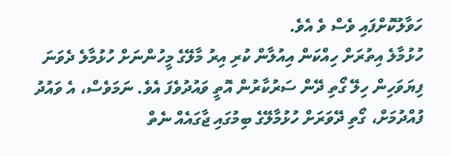ހަވާލުކޮށްފައި ވެސް ވެ އެވެ.
ހުޅުމާލެ އިތުރަށް ހިއްކަން އިއުލާން ކުރި އިރު މާލޭގެ މީހުންނަށް ހުޅުމާލެ ދެވަނަ ފިޔަވަހިން ހިލޭ ގޯތި ދޭން ސަރުކާރުން އޮތީ ވައުދުވެފަ އެވެ. ނަމަވެސް، އެ ވައުދު ފުއްދުމަށް، ގޯތި ދޭވަރަށް ހުޅުމާލޭގެ ބިމުގައި ޖާގައެއް ނެތް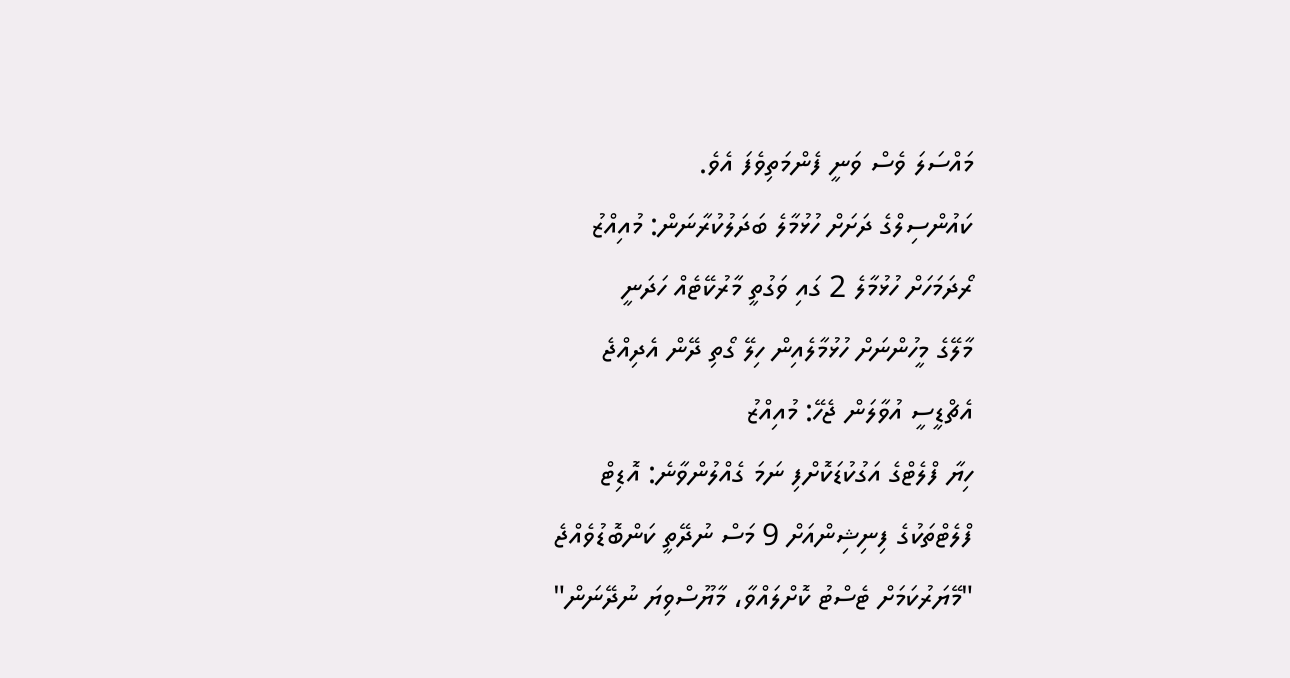މައްސަލަ ވެސް ވަނީ ފެންމަތިވެފަ އެވެ.
ކައުންސިލްގެ ދަށަށް ހުޅުމާލެ ބަދަލުކުރާނަން: މުއިއްޒު
ރޯދަމަހަށް ހުޅުމާލެ 2 ގައި ވަގުތީ މާރުކޭޓެއް ހަދަނީ
މާލޭގެ މީހުންނަށް ހުޅުމާލެއިން ހިލޭ ގޯތި ދޭން އެދިއްޖެ
އެޗްޑީސީ އުވާލަން ޖެހޭ: މުއިއްޒު
ހިޔާ ފްލެޓްގެ އަގުކުޑަކޮށްފި ނަމަ ގެއްލުންވާނެ: އޮޑިޓް
ފްލެޓްތަކުގެ ފިނިޝިންއަށް 9 މަސް ނުދޭތީ ކަންބޮޑުވެއްޖެ
"މޭޔަރުކަމަށް ޓެސްޓު ކޮށްލައްވާ، މާޔޫސްވިޔަ ނުދޭނަން"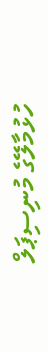ހުޅުމާލޭގެ މުނިސިޕަލް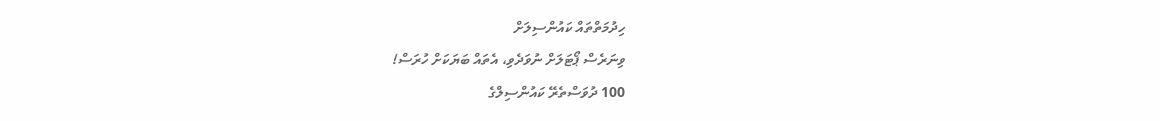ހިދުމަތްތައް ކައުންސިލަށް
ވިނަރެސް ޕޯޓަލަށް ނުވަދެވި، އެތައް ބަޔަކަށް ހުރަސް!
100 ދުވަސްތެރޭ ކައުންސިލްގެ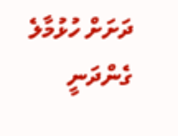ދަށަށް ހުޅުމާލެ ގެންދަނީ